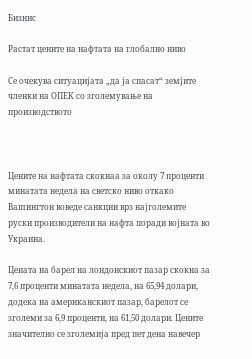Бизнис

Растат цените на нафтата на глобално ниво

Се очекува ситуацијата „да ја спасат“ земјите членки на ОПЕК со зголемување на производството



Цените на нафтата скокнаа за околу 7 проценти минатата недела на светско ниво откако Вашингтон воведе санкции врз најголемите руски производители на нафта поради војната во Украина.

Цената на барел на лондонскиот пазар скокна за 7,6 проценти минатата недела, на 65,94 долари, додека на американскиот пазар, барелот се зголеми за 6,9 проценти, на 61,50 долари. Цените значително се зголемија пред пет дена навечер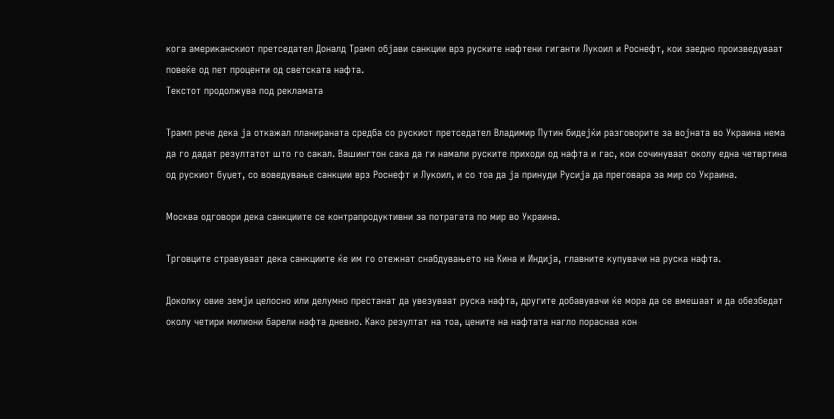кога американскиот претседател Доналд Трамп објави санкции врз руските нафтени гиганти Лукоил и Роснефт, кои заедно произведуваат повеќе од пет проценти од светската нафта.
Текстот продолжува под рекламата

Трамп рече дека ја откажал планираната средба со рускиот претседател Владимир Путин бидејќи разговорите за војната во Украина нема да го дадат резултатот што го сакал. Вашингтон сака да ги намали руските приходи од нафта и гас, кои сочинуваат околу една четвртина од рускиот буџет, со воведување санкции врз Роснефт и Лукоил, и со тоа да ја принуди Русија да преговара за мир со Украина.

Москва одговори дека санкциите се контрапродуктивни за потрагата по мир во Украина.

Трговците стравуваат дека санкциите ќе им го отежнат снабдувањето на Кина и Индија, главните купувачи на руска нафта.

Доколку овие земји целосно или делумно престанат да увезуваат руска нафта, другите добавувачи ќе мора да се вмешаат и да обезбедат околу четири милиони барели нафта дневно. Како резултат на тоа, цените на нафтата нагло пораснаа кон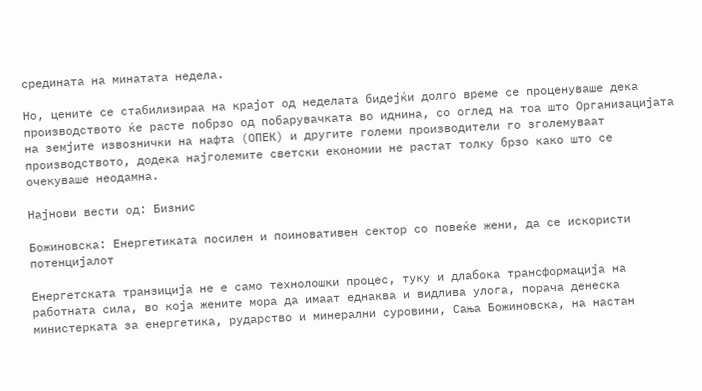средината на минатата недела.

Но, цените се стабилизираа на крајот од неделата бидејќи долго време се проценуваше дека производството ќе расте побрзо од побарувачката во иднина, со оглед на тоа што Организацијата на земјите извознички на нафта (ОПЕК) и другите големи производители го зголемуваат производството, додека најголемите светски економии не растат толку брзо како што се очекуваше неодамна.

Најнови вести од: Бизнис

Божиновска: Енергетиката посилен и поиновативен сектор со повеќе жени, да се искористи потенцијалот

Енергетската транзиција не е само технолошки процес, туку и длабока трансформација на работната сила, во која жените мора да имаат еднаква и видлива улога, порача денеска министерката за енергетика, рударство и минерални суровини, Сања Божиновска, на настан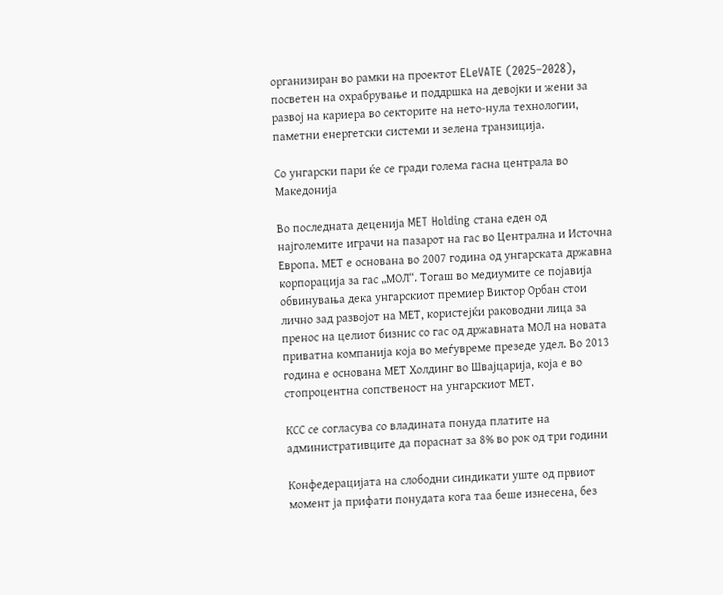организиран во рамки на проектот ELeVATE (2025–2028), посветен на охрабрување и поддршка на девојки и жени за развој на кариера во секторите на нето-нула технологии, паметни енергетски системи и зелена транзиција.

Со унгарски пари ќе се гради голема гасна централа во Македонија

Во последната деценија MET Holding стана еден од најголемите играчи на пазарот на гас во Централна и Источна Европа. МЕТ е основана во 2007 година од унгарската државна корпорација за гас „МОЛ“. Тогаш во медиумите се појавија обвинувања дека унгарскиот премиер Виктор Орбан стои лично зад развојот на МЕТ, користејќи раководни лица за пренос на целиот бизнис со гас од државната МОЛ на новата приватна компанија која во меѓувреме презеде удел. Во 2013 година е основана МЕТ Холдинг во Швајцарија, која е во стопроцентна сопственост на унгарскиот МЕТ.

КСС се согласува со владината понуда платите на административците да пораснат за 8% во рок од три години

Конфедерацијата на слободни синдикати уште од првиот момент ја прифати понудата кога таа беше изнесена, без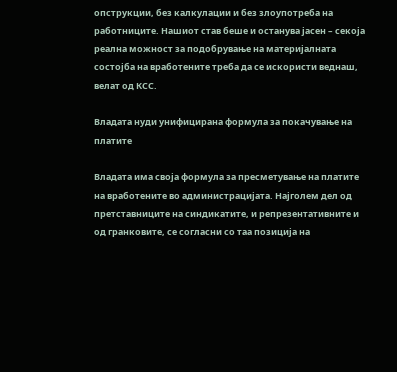опструкции, без калкулации и без злоупотреба на работниците. Нашиот став беше и останува јасен – секоја реална можност за подобрување на материјалната состојба на вработените треба да се искористи веднаш, велат од КСС.

Владата нуди унифицирана формула за покачување на платите

Владата има своја формула за пресметување на платите на вработените во администрацијата. Најголем дел од претставниците на синдикатите, и репрезентативните и од гранковите, се согласни со таа позиција на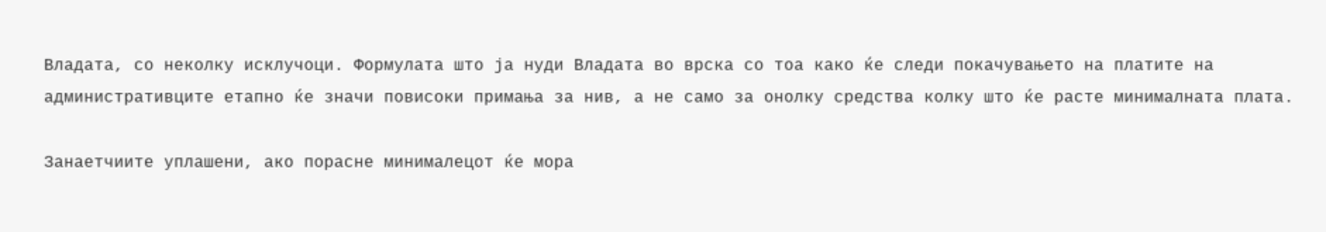Владата, со неколку исклучоци. Формулата што ја нуди Владата во врска со тоа како ќе следи покачувањето на платите на административците етапно ќе значи повисоки примања за нив, а не само за онолку средства колку што ќе расте минималната плата.

Занаетчиите уплашени, ако порасне минималецот ќе мора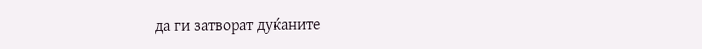да ги затворат дуќаните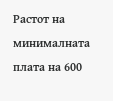Растот на минималната плата на 600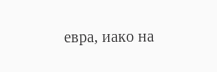евра, иако на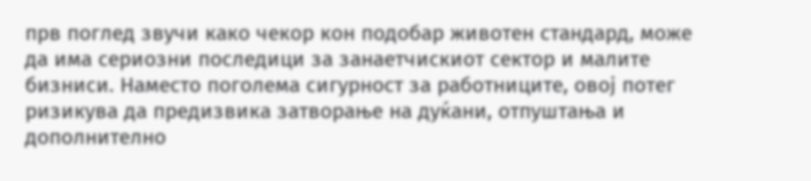прв поглед звучи како чекор кон подобар животен стандард, може да има сериозни последици за занаетчискиот сектор и малите бизниси. Наместо поголема сигурност за работниците, овој потег ризикува да предизвика затворање на дуќани, отпуштања и дополнително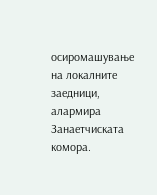осиромашување на локалните заедници, алармира Занаетчиската комора.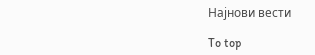Најнови вести

To top